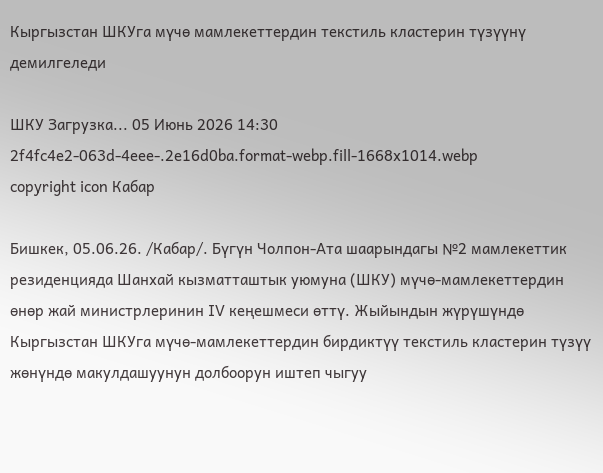Кыргызстан ШКУга мүчө мамлекеттердин текстиль кластерин түзүүнү демилгеледи

ШКУ Загрузка... 05 Июнь 2026 14:30
2f4fc4e2-063d-4eee-.2e16d0ba.format-webp.fill-1668x1014.webp
copyright icon Кабар

Бишкек, 05.06.26. /Кабар/. Бүгүн Чолпон-Ата шаарындагы №2 мамлекеттик резиденцияда Шанхай кызматташтык уюмуна (ШКУ) мүчө-мамлекеттердин өнөр жай министрлеринин IV кеңешмеси өттү. Жыйындын жүрүшүндө Кыргызстан ШКУга мүчө-мамлекеттердин бирдиктүү текстиль кластерин түзүү жөнүндө макулдашуунун долбоорун иштеп чыгуу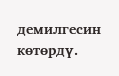демилгесин көтөрдү.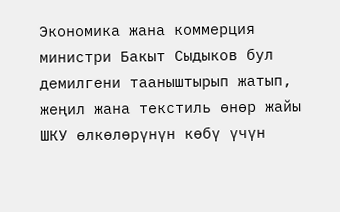Экономика жана коммерция министри Бакыт Сыдыков бул демилгени тааныштырып жатып, жеңил жана текстиль өнөр жайы ШКУ өлкөлөрүнүн көбү үчүн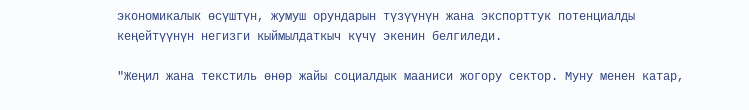экономикалык өсүштүн, жумуш орундарын түзүүнүн жана экспорттук потенциалды кеңейтүүнүн негизги кыймылдаткыч күчү экенин белгиледи.

"Жеңил жана текстиль өнөр жайы социалдык мааниси жогору сектор. Муну менен катар,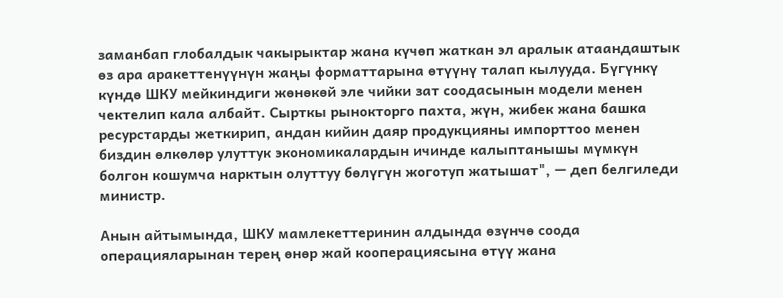заманбап глобалдык чакырыктар жана күчөп жаткан эл аралык атаандаштык өз ара аракеттенүүнүн жаңы форматтарына өтүүнү талап кылууда. Бүгүнкү күндө ШКУ мейкиндиги жөнөкөй эле чийки зат соодасынын модели менен чектелип кала албайт. Сырткы рынокторго пахта, жүн, жибек жана башка ресурстарды жеткирип, андан кийин даяр продукцияны импорттоо менен биздин өлкөлөр улуттук экономикалардын ичинде калыптанышы мүмкүн болгон кошумча нарктын олуттуу бөлүгүн жоготуп жатышат", — деп белгиледи министр.

Анын айтымында, ШКУ мамлекеттеринин алдында өзүнчө соода операцияларынан терең өнөр жай кооперациясына өтүү жана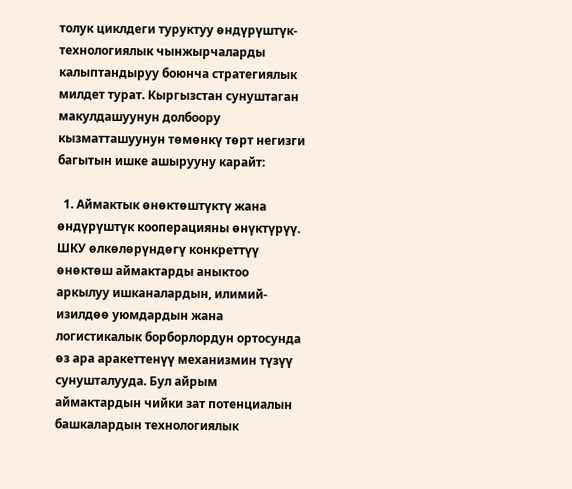толук циклдеги туруктуу өндүрүштүк-технологиялык чынжырчаларды калыптандыруу боюнча стратегиялык милдет турат. Кыргызстан сунуштаган макулдашуунун долбоору кызматташуунун төмөнкү төрт негизги багытын ишке ашырууну карайт:

  1. Аймактык өнөктөштүктү жана өндүрүштүк кооперацияны өнүктүрүү. ШКУ өлкөлөрүндөгү конкреттүү өнөктөш аймактарды аныктоо аркылуу ишканалардын, илимий-изилдөө уюмдардын жана логистикалык борборлордун ортосунда өз ара аракеттенүү механизмин түзүү сунушталууда. Бул айрым аймактардын чийки зат потенциалын башкалардын технологиялык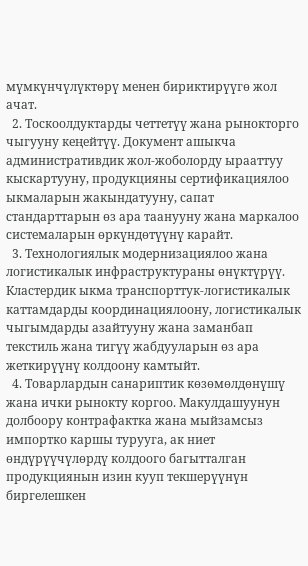мүмкүнчүлүктөрү менен бириктирүүгө жол ачат.
  2. Тоскоолдуктарды четтетүү жана рынокторго чыгууну кеңейтүү. Документ ашыкча административдик жол-жоболорду ырааттуу кыскартууну, продукцияны сертификациялоо ыкмаларын жакындатууну, сапат стандарттарын өз ара таанууну жана маркалоо системаларын өркүндөтүүнү карайт.
  3. Технологиялык модернизациялоо жана логистикалык инфраструктураны өнүктүрүү. Кластердик ыкма транспорттук-логистикалык каттамдарды координациялоону, логистикалык чыгымдарды азайтууну жана заманбап текстиль жана тигүү жабдууларын өз ара жеткирүүнү колдоону камтыйт.
  4. Товарлардын санариптик көзөмөлдөнүшү жана ички рынокту коргоо. Макулдашуунун долбоору контрафактка жана мыйзамсыз импортко каршы турууга, ак ниет өндүрүүчүлөрдү колдоого багытталган продукциянын изин кууп текшерүүнүн биргелешкен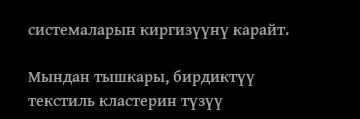системаларын киргизүүнү карайт.

Мындан тышкары, бирдиктүү текстиль кластерин түзүү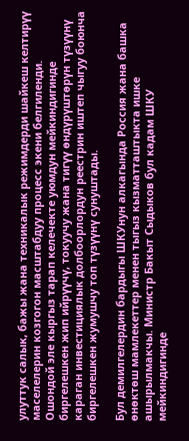улуттук салык, бажы жана техникалык режимдерди шайкеш келтирүү маселелерин козгогон масштабдуу процесс экени белгиленди. Ошондой эле кыргыз тарап келечекте уюмдун мейкиндигинде биргелешкен жип ийрүүчү, токуучу жана тигүү өндүрүштөрүн түзүүнү караган инвестициялык долбоорлордун реестрин иштеп чыгуу боюнча биргелешкен жумушчу топ түзүүнү сунуштады.

Бул демилгелердин бардыгы ШКУнун алкагында Россия жана башка өнөктөш мамлекеттер менен тыгыз кызматташтыкта ишке ашырылмакчы. Министр Бакыт Сыдыков бул кадам ШКУ мейкиндигинде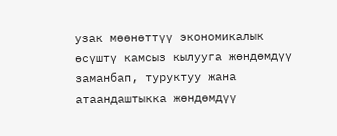узак мөөнөттүү экономикалык өсүштү камсыз кылууга жөндөмдүү заманбап, туруктуу жана атаандаштыкка жөндөмдүү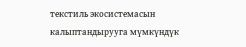текстиль экосистемасын калыптандырууга мүмкүндүк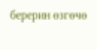берерин өзгөчө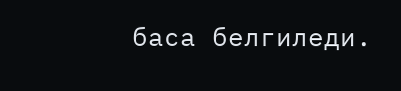баса белгиледи.